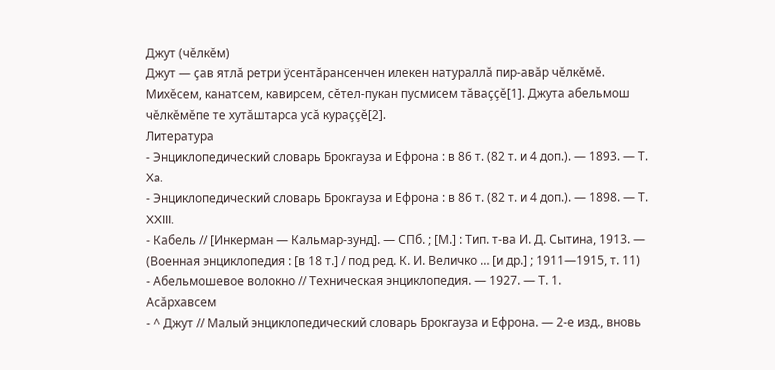Джут (чĕлкĕм)
Джут — çав ятлă ретри ÿсентăрансенчен илекен натураллă пир-авăр чĕлкĕмĕ.
Михĕсем, канатсем, кавирсем, сĕтел-пукан пусмисем тăваççĕ[1]. Джута абельмош чĕлкĕмĕпе те хутăштарса усă кураççĕ[2].
Литература
- Энциклопедический словарь Брокгауза и Ефрона : в 86 т. (82 т. и 4 доп.). — 1893. — Т. Xa.
- Энциклопедический словарь Брокгауза и Ефрона : в 86 т. (82 т. и 4 доп.). — 1898. — Т. XXIII.
- Кабель // [Инкерман — Кальмар-зунд]. — СПб. ; [М.] : Тип. т-ва И. Д. Сытина, 1913. — (Военная энциклопедия : [в 18 т.] / под ред. К. И. Величко … [и др.] ; 1911—1915, т. 11)
- Абельмошевое волокно // Техническая энциклопедия. — 1927. — Т. 1.
Асăрхавсем
- ^ Джут // Малый энциклопедический словарь Брокгауза и Ефрона. — 2-е изд., вновь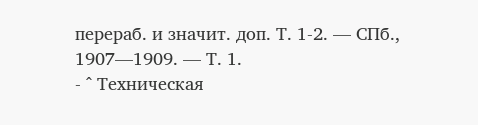перераб. и значит. доп. Т. 1-2. — СПб., 1907—1909. — Т. 1.
- ^ Техническая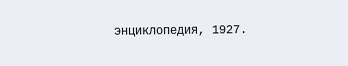энциклопедия, 1927.